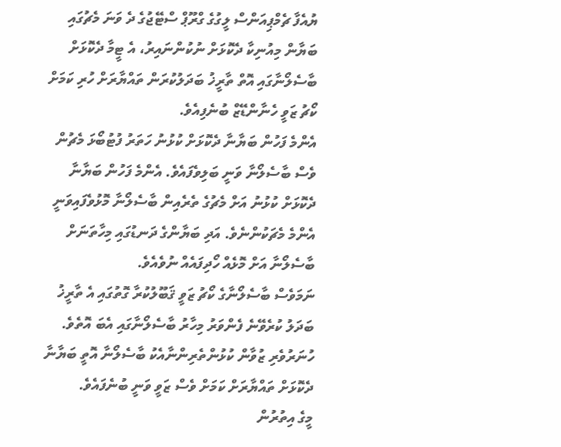ޔުއެފާ ޗެމްޕިއަންސް ލީގުގެ ގްރޫޕް ސްޓޭޖުގެ ދެ ވަނަ މެޗުގައި ބަޔާން މިއުނިކާ ދެކޮޅަށް ނުކުންނައިރު، އެ ޓީމާ ދެކޮޅަށް ބާސެލޯނާގައި އޮތް ތާރީޚު ބަދަލުކުރަން ތައްޔާރަށް ހުރި ކަމަށް ކޯޗު ޒަވީ ހެނާންޑޭޒް ބުނެފިއެވެ.
އެންމެ ފަހުން ބަޔާނާ ދެކޮޅަށް ކުޅުނު ހަތަރު ފުޓުބޯޅަ މެޗުން ވެސް ބާސެލޯނާ ވަނީ ބަލިވެފައެވެ. އެންމެ ފަހުން ބަޔާނާ ދެކޮޅަށް ކުޅުނު އަށް މެޗުގެ ތެރެއިން ބާސެލޯނާ މޮޅުވެފައިވަނީ އެންމެ މެޗަކުންނެވެ. އަދި ބަޔާންގެ ދަނޑުގައި މިހާތަނަށް ބާސެލޯނާ އަށް މޮޅެއް ހޯދިފައެއް ނުވެއެވެ.
ނަމަވެސް ބާސެލޯނާގެ ކޯޗު ޒަވީ ޤަބޫލުކުރާ ގޮތުގައި އެ ތާރީޚު ބަދަލު ކުރެވޭނެ ފެންވަރު މިހާރު ބާސެލޯނާގައި އެބަ އޮތެވެ. ހުނަރުވެރި ޒުވާން ކުޅުންތެރިންނާއެކު ބާސެލޯނާ އޮތީ ބަޔާނާ ދެކޮޅަށް ތައްޔާރަށް ކަމަށް ވެސް ޒަވީ ވަނީ ބުނެފައެވެ.
މީގެ އިތުރުން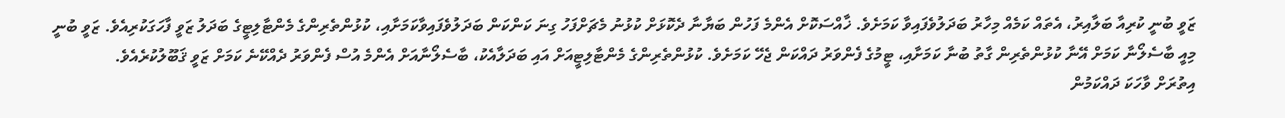ޒަވީ ބުނީ ކުރިއާ ބަލާއިރު، އެތައް ކަމެއް މިހާރު ބަދަލުވެފައިވާ ކަމަށެވެ. ޚާއްސަކޮށް އެންމެ ފަހުން ބަޔާނާ ދެކޮޅަށް ކުޅުނު މެޗަށްފަހު ގިނަ ކަންކަން ބަދަލުވެފައިވާކަމަށާއި، ކުޅުންތެރިންގެ މެންޓާލިޓީގެ ބަދަލު ޒަވީ ފާހަގަކުރިއެވެ. ޒަވީ ބުނީ މިއީ ބާސެލޯނާ ކަމަށް އޭނާ ކުޅުންތެރިން ގާތު ބުނާ ކަމަށާއި، ޓީމުގެ ފެންވަރު ދައްކަން ޖެހޭ ކަމަށެވެ. ކުޅުންތެރިންގެ މެންޓާލިޓީއަށް އައި ބަދަލާއެކު، ބާސެލޯނާއަށް އެންމެ އުސް ފެންވަރު ދެއްކޭނެ ކަމަށް ޒަވީ ޤަބޫލުކުރެއެވެ.
އިތުރަށް ވާހަކަ ދައްކަމުން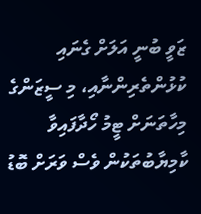ޒަވީ ބުނީ އަލަށް ގެނައި ކުޅުންތެރިންނާއި، މި ސީޒަންގެ މިހާތަނަށް ޓީމު ހޯދާފައިވާ ކާމިޔާބުތަކުން ވެސް ވަރަށް ބޮޑު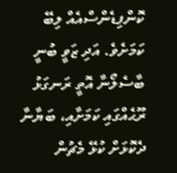ކޮންފިޑެންސްއެއް ލިބޭ ކަމަށެވެ. އަދި ޒަވީ ބުނީ ބާސެލޯނާ އޮތީ ރަނގަޅު ރޫޙެއްގައި ކަމަށާއި، ބަޔާނާ ދެކޮޅަށް ކުޅޭ މެޗުން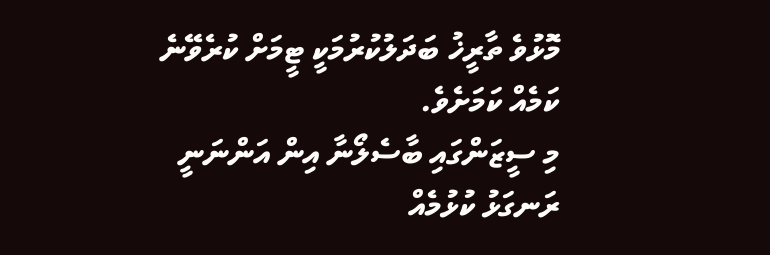މޮޅުވެ ތާރީޚު ބަދަލުކުރުމަކީ ޓީމަށް ކުރެވޭނެ ކަމެއް ކަމަށެވެ.
މި ސީޒަންގައި ބާސެލޯނާ އިން އަންނަނީ ރަނގަޅު ކުޅުމެއް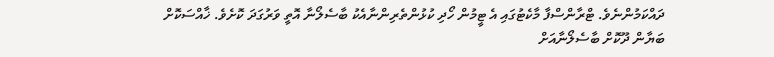ދައްކަމުންނެވެ. ޓްރާންސްފާ މާކެޓުގައި އެ ޓީމުން ހޯދި ކުޅުންތެރިންނާއެކު ބާސެލޯނާ އޮތީ ވަރުގަދަ ކޮށެވެ. ޚާއްސަކޮށް ބަޔާން ދޫކޮށް ބާސެލޯނާއަށް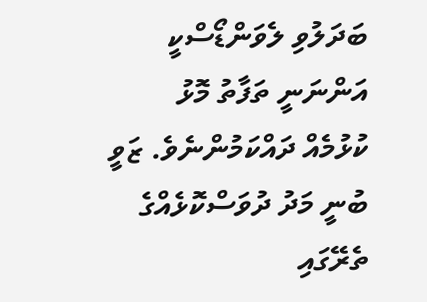ބަދަލުވި ލެވަންޑޯސްކީ އަންނަނީ ތަފާތު މޮޅު ކުޅުމެއް ދައްކަމުންނެވެ. ޒަވީ ބުނީ މަދު ދުވަސްކޮޅެއްގެ ތެރޭގައި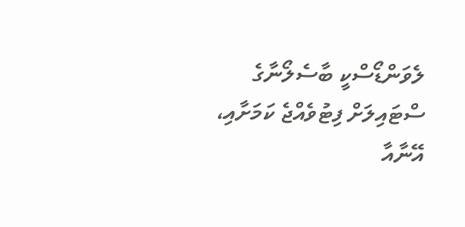ލެވަންޑޯސްކީ ބާސެލޯނާގެ ސްޓައިލަށް ފިޓުވެއްޖެ ކަމަށާއި، އޭނާއާ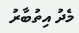މެދު އިތުބާރު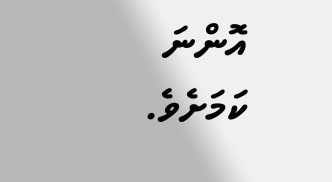އޮންނަ ކަމަށެވެ.